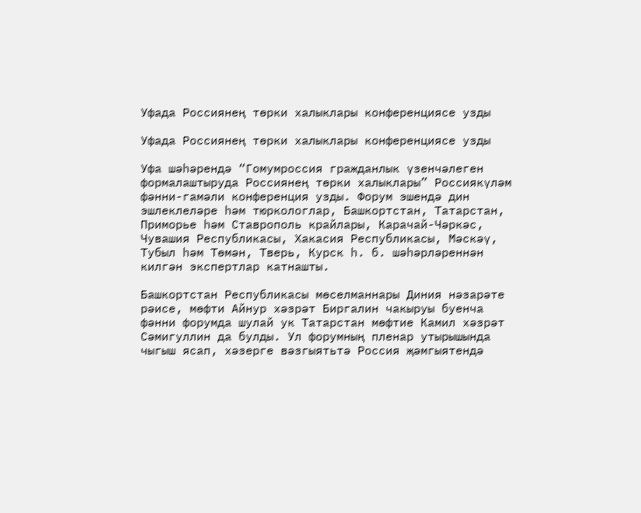Уфада Россиянең төрки халыклары конференциясе узды

Уфада Россиянең төрки халыклары конференциясе узды

Уфа шәһәрендә “Гомумроссия гражданлык үзенчәлеген формалаштыруда Россиянең төрки халыклары” Россиякүләм фәнни-гамәли конференция узды. Форум эшендә дин эшлеклеләре һәм тюркологлар, Башкортстан, Татарстан, Приморье һәм Ставрополь крайлары, Карачай-Чәркәс, Чувашия Республикасы, Хакасия Республикасы, Мәскәү, Тубыл һәм Төмән, Тверь, Курск һ. б. шәһәрләреннән килгән экспертлар катнашты.

Башкортстан Республикасы мөселманнары Диния нәзарәте рәисе, мөфти Айнур хәзрәт Биргалин чакыруы буенча фәнни форумда шулай ук Татарстан мөфтие Камил хәзрәт Сәмигуллин да булды. Ул форумның пленар утырышында чыгыш ясап, хәзерге вәзгыятьтә Россия җәмгыятендә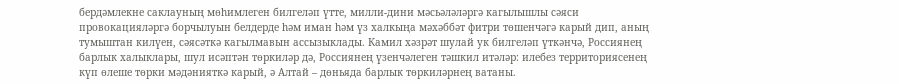бердәмлекне саклауның мөһимлеген билгеләп үтте, милли-дини мәсьәләләргә кагылышлы сәяси провокацияләргә борчылуын белдерде һәм иман һәм үз халкыңа мәхәббәт фитри төшенчәгә карый дип, аның тумыштан килүен, сәясәткә кагылмавын ассызыклады. Камил хәзрәт шулай ук билгеләп үткәнчә, Россиянең барлык халыклары, шул исәптән төркиләр дә, Россиянең үзенчәлеген тәшкил итәләр: илебез территориясенең күп өлеше төрки мәдәнияткә карый, ә Алтай – дөньяда барлык төркиләрнең ватаны.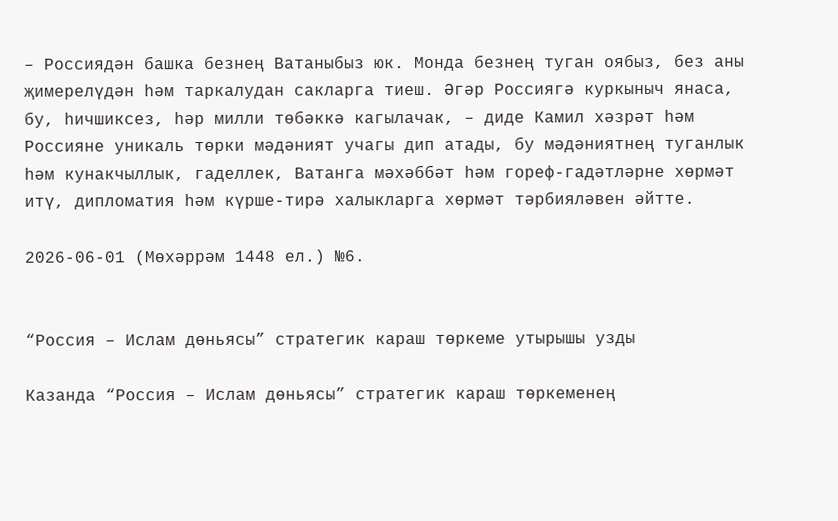– Россиядән башка безнең Ватаныбыз юк. Монда безнең туган оябыз, без аны җимерелүдән һәм таркалудан сакларга тиеш. Әгәр Россиягә куркыныч янаса, бу, һичшиксез, һәр милли төбәккә кагылачак, – диде Камил хәзрәт һәм Россияне уникаль төрки мәдәният учагы дип атады, бу мәдәниятнең туганлык һәм кунакчыллык, гаделлек, Ватанга мәхәббәт һәм гореф-гадәтләрне хөрмәт итү, дипломатия һәм күрше-тирә халыкларга хөрмәт тәрбияләвен әйтте.

2026-06-01 (Мөхәррәм 1448 ел.) №6.


“Россия – Ислам дөньясы” стратегик караш төркеме утырышы узды

Казанда “Россия – Ислам дөньясы” стратегик караш төркеменең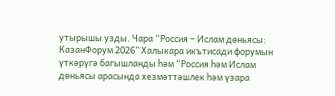утырышы узды. Чара “Россия – Ислам дөньясы: КазанФорум 2026” Халыкара икътисади форумын үткәрүгә багышланды һәм “Россия һәм Ислам дөньясы арасында хезмәттәшлек һәм үзара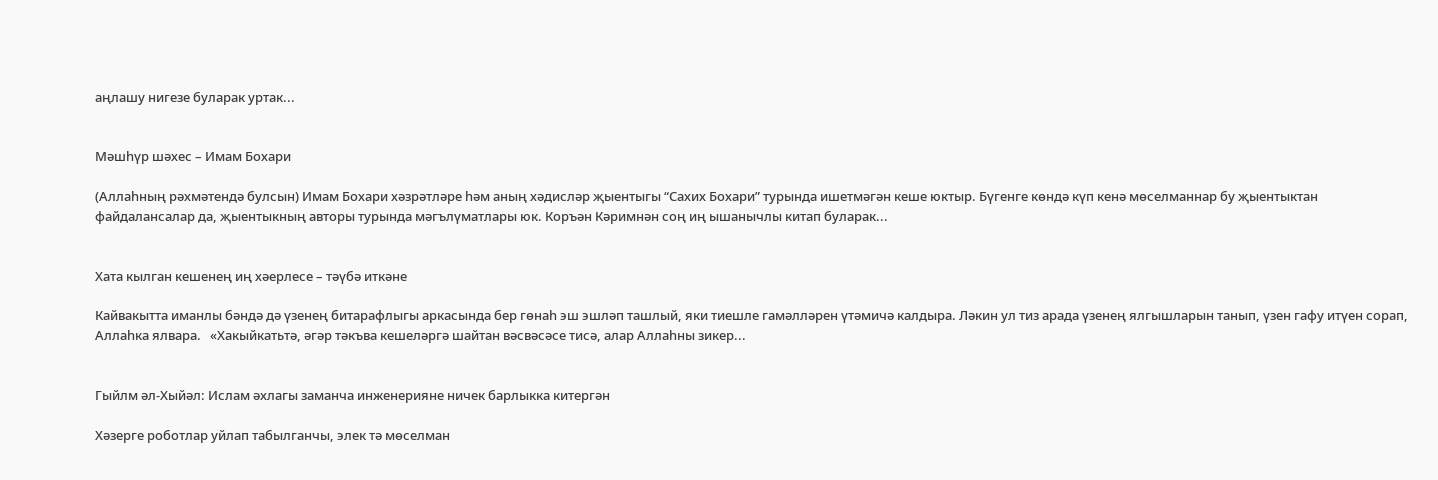аңлашу нигезе буларак уртак...


Мәшһүр шәхес – Имам Бохари

(Аллаһның рәхмәтендә булсын) Имам Бохари хәзрәтләре һәм аның хәдисләр җыентыгы “Сахих Бохари” турында ишетмәгән кеше юктыр. Бүгенге көндә күп кенә мөселманнар бу җыентыктан файдалансалар да, җыентыкның авторы турында мәгълүматлары юк. Коръән Кәримнән соң иң ышанычлы китап буларак...


Хата кылган кешенең иң хәерлесе – тәүбә иткәне

Кайвакытта иманлы бәндә дә үзенең битарафлыгы аркасында бер гөнаһ эш эшләп ташлый, яки тиешле гамәлләрен үтәмичә калдыра. Ләкин ул тиз арада үзенең ялгышларын танып, үзен гафу итүен сорап, Аллаһка ялвара.   «Хакыйкатьтә, әгәр тәкъва кешеләргә шайтан вәсвәсәсе тисә, алар Аллаһны зикер...


Гыйлм әл-Хыйәл: Ислам әхлагы заманча инженерияне ничек барлыкка китергән

Хәзерге роботлар уйлап табылганчы, элек тә мөселман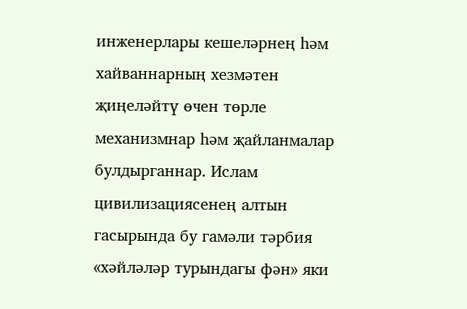инженерлары кешеләрнең һәм хайваннарның хезмәтен җиңеләйтү өчен төрле механизмнар һәм җайланмалар булдырганнар. Ислам цивилизациясенең алтын гасырында бу гамәли тәрбия «хәйләләр турындагы фән» яки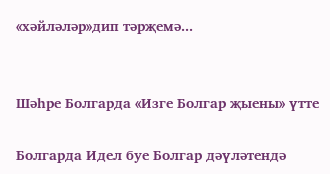«хәйләләр»дип тәрҗемә...


Шәһре Болгарда «Изге Болгар җыены» үтте

Болгарда Идел буе Болгар дәүләтендә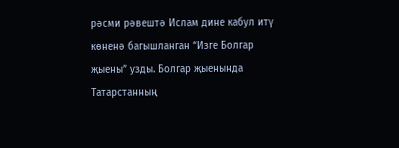рәсми рәвештә Ислам дине кабул итү көненә багышланган “Изге Болгар җыены” узды. Болгар җыенында Татарстанның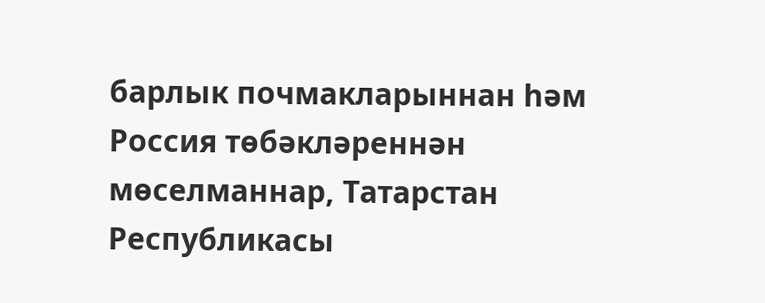барлык почмакларыннан һәм Россия төбәкләреннән мөселманнар, Татарстан Республикасы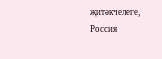җитәкчелеге, Россия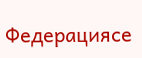Федерациясе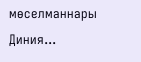мөселманнары Диния...